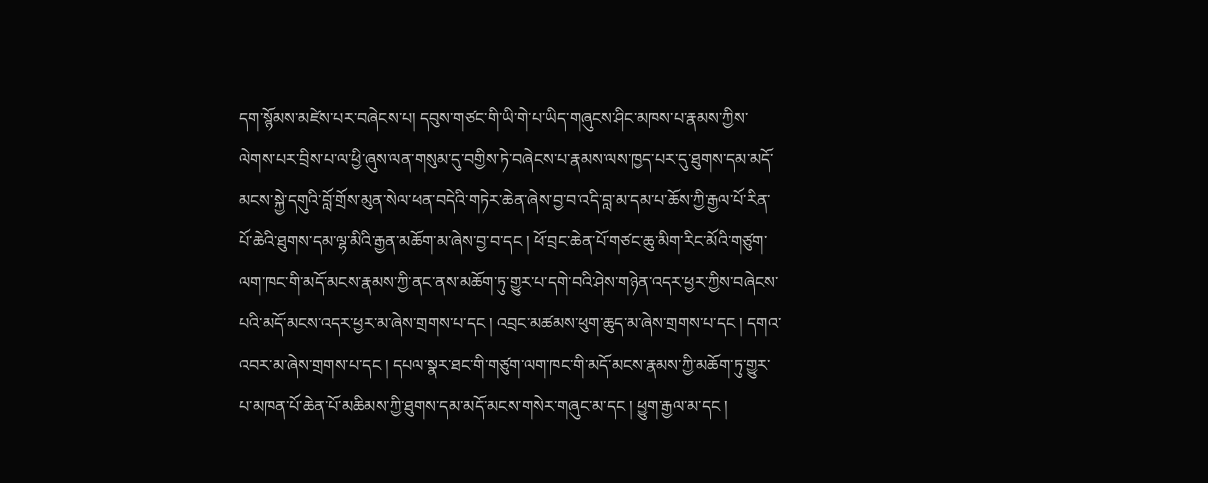དག་སྙོམས་མཛེས་པར་བཞེངས་པ། དབུས་གཙང་གི་ཡི་གེ་པ་ཡིད་གཞུངས་ཤིང་མཁས་པ་རྣམས་ཀྱིས་ལེགས་པར་བྲིས་པ་ལ་ཕྱི་ཞུས་ལན་གསུམ་དུ་བགྱིས་ཏེ་བཞེངས་པ་རྣམས་ལས་ཁྱད་པར་དུ་ཐུགས་དམ་མདོ་མངས་སྐྱེ་དགུའི་བློ་གྲོས་མུན་སེལ་ཕན་བདེའི་གཏེར་ཆེན་ཞེས་བྱ་བ་འདི་བླ་མ་དམ་པ་ཆོས་ཀྱི་རྒྱལ་པོ་རིན་པོ་ཆེའི་ཐུགས་དམ་ལྷ་མིའི་རྒྱན་མཆོག་མ་ཞེས་བྱ་བ་དང ། ཕོ་བྲང་ཆེན་པོ་གཙང་ཆུ་མིག་རིང་མོའི་གཙུག་ལག་ཁང་གི་མདོ་མངས་རྣམས་ཀྱི་ནང་ནས་མཆོག་ཏུ་གྱུར་པ་དགེ་བའི་ཤེས་གཉེན་འདར་ཕྱར་ཀྱིས་བཞེངས་པའི་མདོ་མངས་འདར་ཕྱར་མ་ཞེས་གྲགས་པ་དང ། འབྲང་མཚམས་ཕུག་ཆུད་མ་ཞེས་གྲགས་པ་དང ། དགའ་འབར་མ་ཞེས་གྲགས་པ་དང ། དཔལ་སྣར་ཐང་གི་གཙུག་ལག་ཁང་གི་མདོ་མངས་རྣམས་ཀྱི་མཆོག་ཏུ་གྱུར་པ་མཁན་པོ་ཆེན་པོ་མཆིམས་ཀྱི་ཐུགས་དམ་མདོ་མངས་གསེར་གཞུང་མ་དང ། ཕྱུག་རྒྱལ་མ་དང །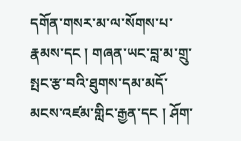དགོན་གསར་མ་ལ་སོགས་པ་རྣམས་དང ། གཞན་ཡང་བླ་མ་གྲུ་སྤང་རྩ་བའི་ཐུགས་དམ་མདོ་མངས་འཛམ་གླིང་རྒྱན་དང ། ཤོག་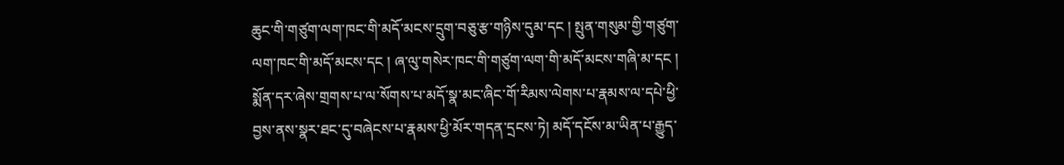ཆུང་གི་གཙུག་ལག་ཁང་གི་མདོ་མངས་དྲུག་བཅུ་རྩ་གཉིས་དུམ་དང ། སྤུན་གསུམ་གྱི་གཙུག་ལག་ཁང་གི་མདོ་མངས་དང ། ཞ་ལུ་གསེར་ཁང་གི་གཙུག་ལག་གི་མདོ་མངས་གཞི་མ་དང ། སྨོན་དར་ཞེས་གྲགས་པ་ལ་སོགས་པ་མདོ་སྣ་མང་ཞིང་གོ་རིམས་ལེགས་པ་རྣམས་ལ་དཔེ་ཕྱི་བྱས་ནས་སྣར་ཐང་དུ་བཞེངས་པ་རྣམས་ཕྱི་མོར་གདན་དྲངས་ཏེ། མདོ་དངོས་མ་ཡིན་པ་རྒྱུད་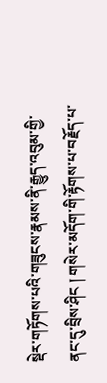སྡེར་གཏོགས་པའི་གཟུངས་རྣམས་ནི་རྒྱུད་འབུམ་གྱི་ནང་དུ་བྲིས་ཤིང ། གསེར་མདོག་གི་རྟོགས་པ་བརྗོད་པ་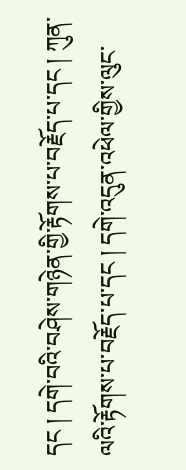དང ། དགེ་བའི་བཤེས་གཉེན་གྱི་རྟོགས་པ་བརྗོད་པ་དང ། ཀུན་ལའི་རྟོགས་པ་བརྗོད་པ་དང ། དགེ་འདུན་འཕེལ་གྱིས་ལུང་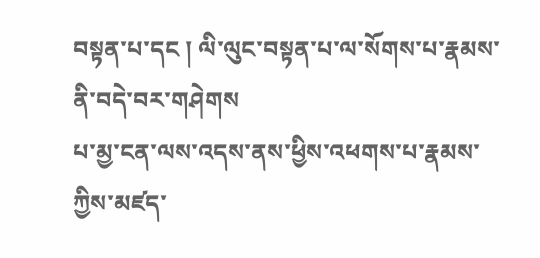བསྟན་པ་དང ། ལི་ལུང་བསྟན་པ་ལ་སོགས་པ་རྣམས་ནི་བདེ་བར་གཤེགས
པ་མྱ་ངན་ལས་འདས་ནས་ཕྱིས་འཕགས་པ་རྣམས་ཀྱིས་མཛད་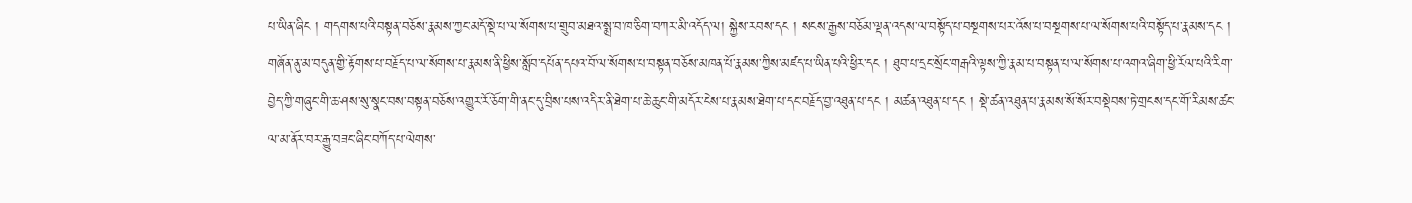པ་ཡིན་ཞིང ། གདགས་པའི་བསྟན་བཅོས་རྣམས་ཀྱང་མདོ་སྡེ་པ་ལ་སོགས་པ་གྲུབ་མཐའ་སྨྲ་བ་ཁ་ཅིག་བཀར་མི་འདོད་ལ། སྐྱེས་རབས་དང ། སངས་རྒྱས་བཅོམ་ལྡན་འདས་ལ་བསྟོད་པ་བསྔགས་པར་འོས་པ་བསྔགས་པ་ལ་སོགས་པའི་བསྟོད་པ་རྣམས་དང ། གཞོན་ནུ་མ་བདུན་གྱི་རྟོགས་པ་བརྗོད་པ་ལ་སོགས་པ་རྣམས་ནི་ཕྱིས་སློབ་དཔོན་དཔའ་བོ་ལ་སོགས་པ་བསྟན་བཅོས་མཁན་པོ་རྣམས་ཀྱིས་མཛད་པ་ཡིན་པའི་ཕྱིར་དང ། ཐུབ་པ་དྲང་སྲོང་གརྒའི་ལྟས་ཀྱི་རྣམ་པ་བསྟན་པ་ལ་སོགས་པ་འགའ་ཞིག་ཕྱི་རོལ་པའི་རིག་བྱེད་ཀྱི་གཞུང་གི་ཆ་ཤས་སུ་སྣང་བས་བསྟན་བཅོས་འགྱུར་རོ་ཅོག་གི་ནང་དུ་བྲིས་པས་འདིར་ནི་ཐེག་པ་ཆེ་ཆུང་གི་མདོར་ངེས་པ་རྣམས་ཐེག་པ་དང་བརྗོད་བྱ་འཐུན་པ་དང ། མཚན་འཐུན་པ་དང ། སྡེ་ཚན་འཐུན་པ་རྣམས་སོ་སོར་བསྡེབས་ཏེ་གྲངས་དང་གོ་རིམས་ཚང་ལ་མ་ནོར་བར་རྒྱུ་བཟང་ཞིང་བཀོད་པ་ལེགས་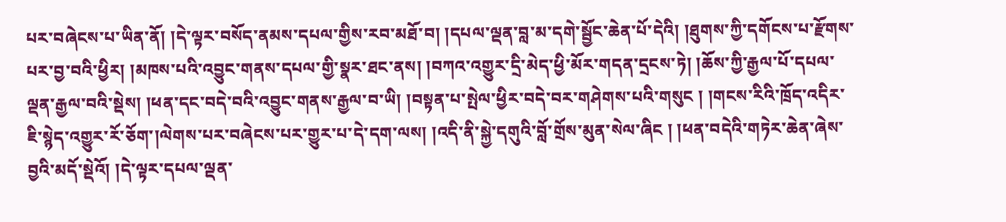པར་བཞེངས་པ་ཡིན་ནོ། །དེ་ལྟར་བསོད་ནམས་དཔལ་གྱིས་རབ་མཐོ་བ། །དཔལ་ལྡན་བླ་མ་དགེ་སྦྱོང་ཆེན་པོ་དེའི། །ཐུགས་ཀྱི་དགོངས་པ་རྫོགས་པར་བྱ་བའི་ཕྱིར། །མཁས་པའི་འབྱུང་གནས་དཔལ་གྱི་སྣར་ཐང་ནས། །བཀའ་འགྱུར་དྲི་མེད་ཕྱི་མོར་གདན་དྲངས་ཏེ། །ཆོས་ཀྱི་རྒྱལ་པོ་དཔལ་ལྡན་རྒྱལ་བའི་སྡེས། །ཕན་དང་བདེ་བའི་འབྱུང་གནས་རྒྱལ་བ་ཡི། །བསྟན་པ་སྤེལ་ཕྱིར་བདེ་བར་གཤེགས་པའི་གསུང ། །གངས་རིའི་ཁྲོད་འདིར་ཇི་སྙེད་འགྱུར་རོ་ཅོག་།ལེགས་པར་བཞེངས་པར་གྱུར་པ་དེ་དག་ལས། །འདི་ནི་སྐྱེ་དགུའི་བློ་གྲོས་མུན་སེལ་ཞིང ། །ཕན་བདེའི་གཏེར་ཆེན་ཞེས་བྱའི་མདོ་སྡེའོ། །དེ་ལྟར་དཔལ་ལྡན་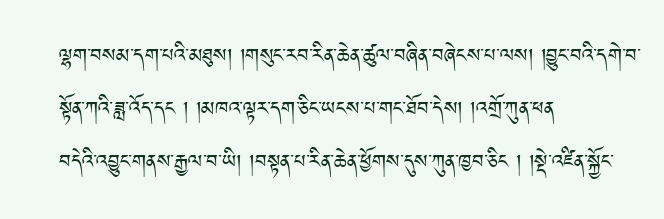ལྷག་བསམ་དག་པའི་མཐུས། །གསུང་རབ་རིན་ཆེན་ཚུལ་བཞིན་བཞེངས་པ་ལས། །བྱུང་བའི་དགེ་བ་སྟོན་ཀའི་ཟླ་འོད་དང ། །མཁའ་ལྟར་དག་ཅིང་ཡངས་པ་གང་ཐོབ་དེས། །འགྲོ་ཀུན་ཕན
བདེའི་འབྱུང་གནས་རྒྱལ་བ་ཡི། །བསྟན་པ་རིན་ཆེན་ཕྱོགས་དུས་ཀུན་ཁྱབ་ཅིང ། །སྡེ་འཛིན་སྐྱོང་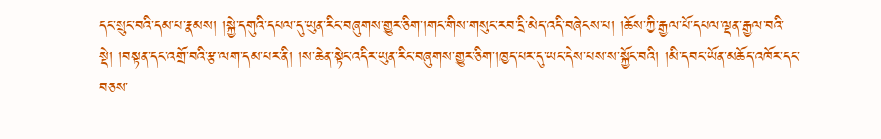དང་སྲུང་བའི་དམ་པ་རྣམས། །སྐྱེ་དགུའི་དཔལ་དུ་ཡུན་རིང་བཞུགས་གྱུར་ཅིག་།གང་གིས་གསུང་རབ་དྲི་མེད་འདི་བཞེངས་པ། །ཆོས་ཀྱི་རྒྱལ་པོ་དཔལ་ལྡན་རྒྱལ་བའི་སྡེ། །བསྟན་དང་འགྲོ་བའི་རྩ་ལག་དམ་པར་ནི། །ས་ཆེན་སྟེང་འདིར་ཡུན་རིང་བཞུགས་གྱུར་ཅིག་།ཁྱད་པར་དུ་ཡང་དེས་པས་ས་སྐྱོང་བའི། །མི་དབང་ཡོན་མཆོད་འཁོར་དང་བཅས་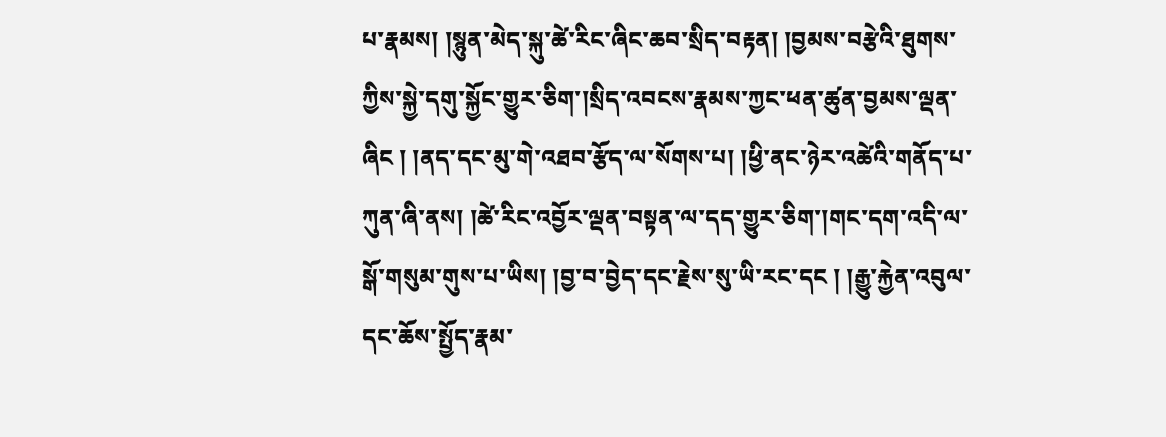པ་རྣམས། །སྙུན་མེད་སྐུ་ཚེ་རིང་ཞིང་ཆབ་སྲིད་བརྟན། །བྱམས་བརྩེའི་ཐུགས་ཀྱིས་སྐྱེ་དགུ་སྐྱོང་གྱུར་ཅིག་།སྲིད་འབངས་རྣམས་ཀྱང་ཕན་ཚུན་བྱམས་ལྡན་ཞིང ། །ནད་དང་མུ་གེ་འཐབ་རྩོད་ལ་སོགས་པ། །ཕྱི་ནང་ཉེར་འཚེའི་གནོད་པ་ཀུན་ཞི་ནས། །ཚེ་རིང་འབྱོར་ལྡན་བསྟན་ལ་དད་གྱུར་ཅིག་།གང་དག་འདི་ལ་སྒོ་གསུམ་གུས་པ་ཡིས། །བྱ་བ་བྱེད་དང་རྗེས་སུ་ཡི་རང་དང ། །རྒྱུ་རྐྱེན་འབུལ་དང་ཆོས་སྤྱོད་རྣམ་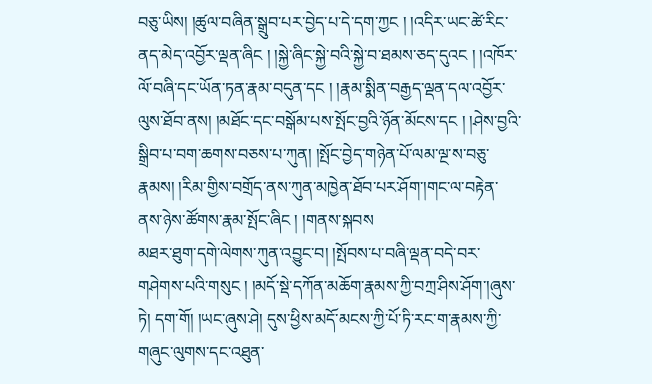བཅུ་ཡིས། །ཚུལ་བཞིན་སྒྲུབ་པར་བྱེད་པ་དེ་དག་ཀྱང ། །འདིར་ཡང་ཚེ་རིང་ནད་མེད་འབྱོར་ལྡན་ཞིང ། །སྐྱེ་ཞིང་སྐྱེ་བའི་སྐྱེ་བ་ཐམས་ཅད་དུའང ། །འཁོར་ལོ་བཞི་དང་ཡོན་ཏན་རྣམ་བདུན་དང ། །རྣམ་སྨིན་བརྒྱད་ལྡན་དལ་འབྱོར་ལུས་ཐོབ་ནས། །མཐོང་དང་བསྒོམ་པས་སྤོང་བྱའི་ཉོན་མོངས་དང ། །ཤེས་བྱའི་སྒྲིབ་པ་བག་ཆགས་བཅས་པ་ཀུན། །སྤོང་བྱེད་གཉེན་པོ་ལམ་ལྔ་ས་བཅུ་རྣམས། །རིམ་གྱིས་བགྲོད་ནས་ཀུན་མཁྱེན་ཐོབ་པར་ཤོག་།གང་ལ་བརྟེན་ནས་ཉེས་ཚོགས་རྣམ་སྤོང་ཞིང ། །གནས་སྐབས
མཐར་ཐུག་དགེ་ལེགས་ཀུན་འབྱུང་བ། །སྤོབས་པ་བཞི་ལྡན་བདེ་བར་གཤེགས་པའི་གསུང ། །མདོ་སྡེ་དཀོན་མཆོག་རྣམས་ཀྱི་བཀྲ་ཤིས་ཤོག་།ཞུས་ཏེ། དག་གོ། །ཡང་ཞུས་ཤེ། དུས་ཕྱིས་མདོ་མངས་ཀྱི་པོ་ཏི་རང་ག་རྣམས་ཀྱི་གཞུང་ལུགས་དང་འཐུན་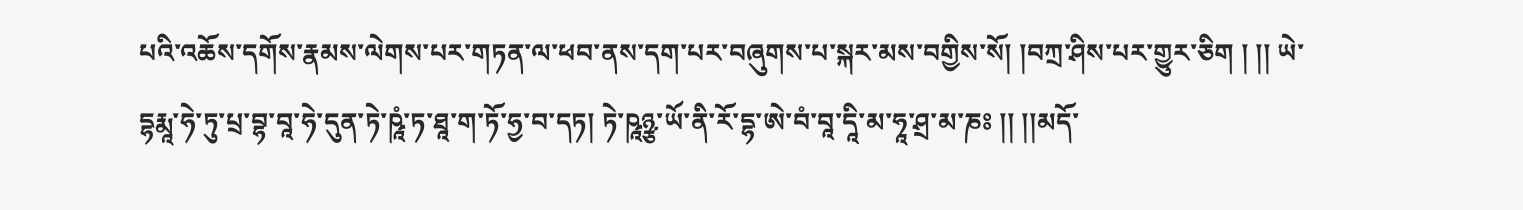པའི་འཆོས་དགོས་རྣམས་ལེགས་པར་གཏན་ལ་ཕབ་ནས་དག་པར་བཞུགས་པ་སྐར་མས་བགྱིས་སོ། །བཀྲ་ཤིས་པར་གྱུར་ཅིག ། །། ཡེ་དྷརྨཱ་ཧེ་ཏུ་པྲ་བྷ་བཱ་ཧེ་དུན་ཏེ་ཥཱཾ་ཏ་ཐཱ་ག་ཏོ་ཧྱ་བ་དཏ། ཏེ་ཥཱཉྩ་ཡོ་ནི་རོ་དྷ་ཨེ་བཾ་བཱ་དཱི་མ་ཧཱ་ཤྲ་མ་ཎཿ །། །།མདོ་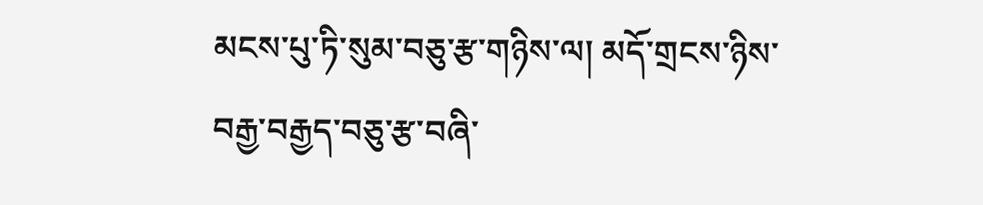མངས་པུ་ཏི་སུམ་བཅུ་རྩ་གཉིས་ལ། མདོ་གྲངས་ཉིས་བརྒྱ་བརྒྱད་བཅུ་རྩ་བཞི་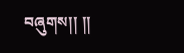བཞུགས།། །།